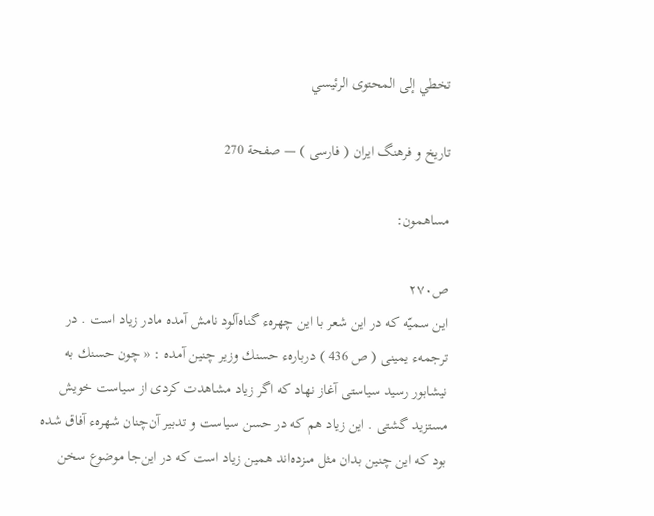تخطي إلى المحتوى الرئيسي

تاريخ و فرهنگ ايران ( فارسى ) — صفحة 270

مساهمون:

ص٢٧٠
اين سميّه كه در اين شعر با اين چهرهء گناه‌آلود نامش آمده مادر زياد است . در ترجمهء يمينى ( ص 436 ) دربارهء حسنك وزير چنين آمده : « چون حسنك به نيشابور رسيد سياستى آغاز نهاد كه اگر زياد مشاهدت كردى از سياست خويش مستزيد گشتى . اين زياد هم كه در حسن سياست و تدبير آن‌چنان شهرهء آفاق شده بود كه اين چنين بدان مثل مىزده‌اند همين زياد است كه در اين‌جا موضوع سخن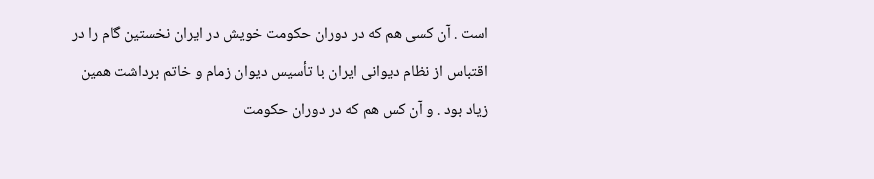است . آن كسى هم كه در دوران حكومت خويش در ايران نخستين گام را در اقتباس از نظام ديوانى ايران با تأسيس ديوان زمام و خاتم برداشت همين زياد بود . و آن كس هم كه در دوران حكومت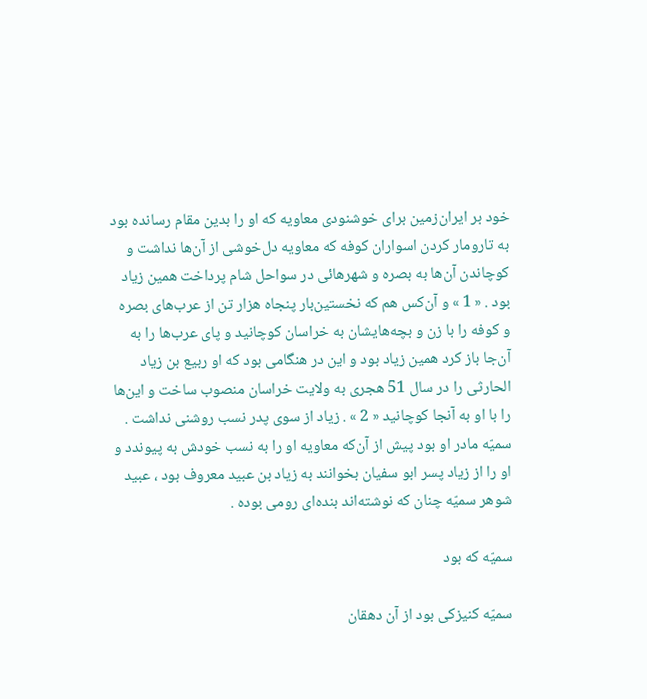خود بر ايران‌زمين براى خوشنودى معاويه كه او را بدين مقام رسانده بود به تارومار كردن اسواران كوفه كه معاويه دل‌خوشى از آن‌ها نداشت و كوچاندن آن‌ها به بصره و شهرهائى در سواحل شام پرداخت همين زياد بود . « 1 » و آن‌كس هم كه نخستين‌بار پنجاه هزار تن از عرب‌هاى بصره و كوفه را با زن و بچه‌هايشان به خراسان كوچانيد و پاى عرب‌ها را به آن‌جا باز كرد همين زياد بود و اين در هنگامى بود كه او ربيع بن زياد الحارثى را در سال 51 هجرى به ولايت خراسان منصوب ساخت و اين‌ها را با او به آنجا كوچانيد « 2 » . زياد از سوى پدر نسب روشنى نداشت . سميّه مادر او بود پيش از آن‌كه معاويه او را به نسب خودش به پيوندد و او را از زياد پسر ابو سفيان بخوانند به زياد بن عبيد معروف بود ، عبيد شوهر سميّه چنان كه نوشته‌اند بنده‌اى رومى بوده .

سميّه كه بود

سميّه كنيزكى بود از آن دهقان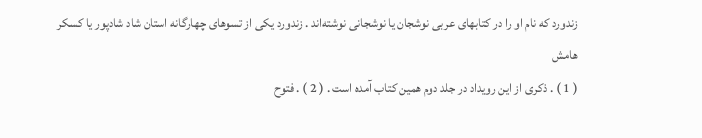زندورد كه نام او را در كتابهاى عربى نوشجان يا نوشجانى نوشته‌اند . زندورد يكى از تسوهاى چهارگانه استان شاد شادپور يا كسكر
هامش
( 1 ) . ذكرى از اين رويداد در جلد دوم همين كتاب آمده است . ( 2 ) . فتوح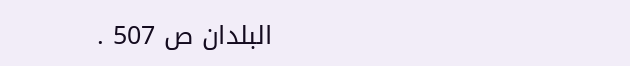البلدان ص 507 .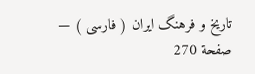تاريخ و فرهنگ ايران ( فارسى ) — صفحة 270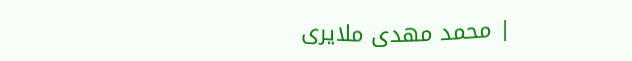| محمد مهدى ملايرى